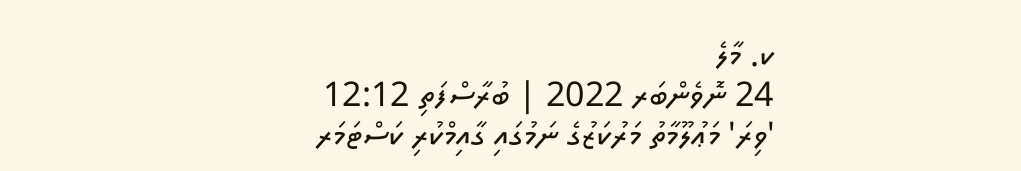ކ. މާލެ
24 ނޮވެންބަރ 2022 | ބުރާސްފަތި 12:12
'ވިރަ' މަޢުލޫމާތު މަރުކަޒުގެ ނަމުގައި ގާއިމްކުރި ކަސްޓަމަރ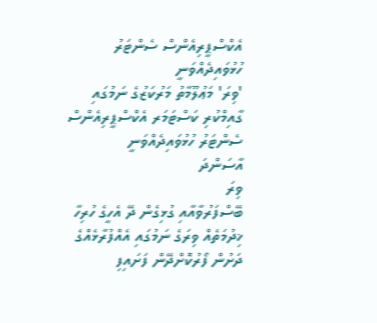އެކްސްޕީރިއެންސް ސެންޓަރު ހުޅުވައިދެއްވަނީ
'ވިރަ' މަޢުލޫމާތު މަރުކަޒުގެ ނަމުގައި ގާއިމްކުރި ކަސްޓަމަރ އެކްސްޕީރިއެންސް ސެންޓަރު ހުޅުވައިދެއްވަނީ
އާސަންދަ
ވިރަ
ބޭސްފަރުވާއާއި ގުޅިގެން ދޭ އެހީގެ ހުރިހާ ޚިދުމަތެއް ވިރަގެ ނަމުގައި އެއްފުރާޅެއްގެ ދަށުން ފޯރުކޮށްދޭން ފަށައިފި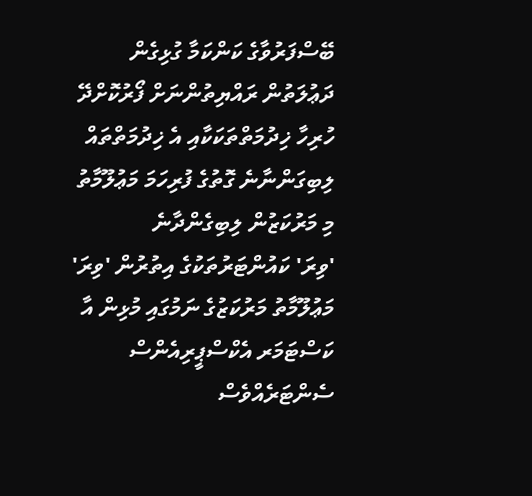ބޭސްފަރުވާގެ ކަންކަމާ ގުޅިގެން ދަޢުލަތުން ރައްޔިތުންނަށް ފޯރުކޮށްދޭ ހުރިހާ ޚިދުމަތްތަކަކާއި އެ ޚިދުމަތްތައް ލިބިގަންނާނެ ގޮތުގެ ފުރިހަމަ މަޢުލޫމާތު މި މަރުކަޒުން ލިބިގެންދާނެ
'ވިރަ' ކައުންޓަރުތަކުގެ އިތުރުން 'ވިރަ' މަޢުލޫމާތު މަރުކަޒުގެ ނަމުގައި މުޅިން އާ ކަސްޓަމަރ އެކްސްޕީރިއެންސް ސެންޓަރެއްވެސް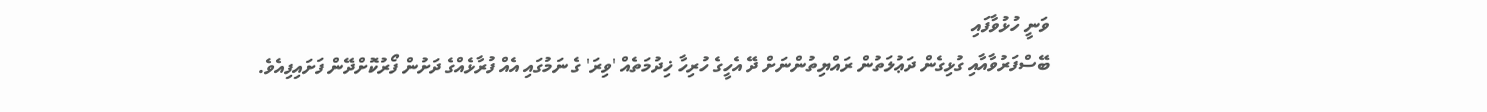ވަނީ ހުޅުވާފައި
ބޭސްފަރުވާއާއި ގުޅިގެން ދަޢުލަތުން ރައްޔިތުންނަށް ދޭ އެހީގެ ހުރިހާ ޚިދުމަތެއް 'ވިރަ' ގެ ނަމުގައި އެއް ފުރާޅެއްގެ ދަށުން ފޯރުކޮށްދޭން ފަށައިފިއެވެ.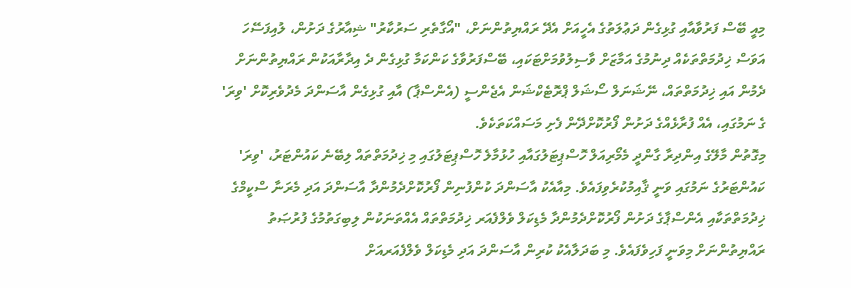މިއީ ބޭސް ފަރުވާއާއި ގުޅިގެން ދަޢުލަތުގެ އެހީއަށް އެދޭ ރައްޔިތުންނަށް، "އޯގާތެރި ސަރުކާރު" ޝިއާރުގެ ދަށުން، ލުއިފަސޭހަ އަވަސް ޚިދުމަތްތަކެއް ދިނުމުގެ އަމާޒަށް ވާސިލުވުމަށްޓަކައި، ބޭސްފަރުވާގެ ކަންކަމާ ގުޅިގެން ދެ އިދާރާއަކުން ރައްޔިތުންނަށް ދެމުން އައި ޚިދުމަތްތައް، ނޭޝަނަލް ސޯޝަލް ޕްރޮޓެކްޝަން އެޖެންސީ (އެންސްޕާ) އާއި ގުޅިގެން އާސަންދަ މެދުވެރިކޮށް 'ވިރަ' ގެ ނަމުގައި، އެއް ފުރާޅެއްގެ ދަށުން ފޯރުކޮށްދޭން ފެށި މަސައްކަތަކެވެ.
މިގޮތުން މާލޭގެ އިންދިރާ ގާންދީ މެމޯރިއަލް ހޮސްޕިޓަލުގައާއި ހުޅުމާލެ ހޮސްޕިޓަލުގައި މި ޚިދުމަތްތައް ލިބޭނެ ކައުންޓަރު، 'ވިރަ' ކައުންޓަރުގެ ނަމުގައި ވަނީ ޤާއިމުކުރެވިފައެވެ. މިއާއެކު އާސަންދަ ކުންފުނިން ފޯރުކޮށްދެމުންދާ އާސަންދަ އަދި މެރަނާ ސްކީމްގެ ޚިދުމަތްތަކާއި އެންސްޕާގެ ދަށުން ފޯރުކޮށްދެމުންދާ މެޑިކަލް ވެލްފެއަރ ޚިދުމަތްތައް އެއްތަނަކުން ލިބިގަތުމުގެ ފުރުޞަތު ރައްޔިތުންނަށް މިވަނީ ފަހިވެފައެވެ. މި ބަދަލާއެކު ކުރިން އާސަންދަ އަދި މެޑިކަލް ވެލްފެއަރއަށް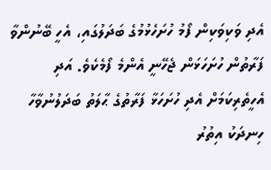އެދި ވަކިވަކިން ފޯމު ހުށަހެޅުމުގެ ބަދަލުގައި، އެހީ ބޭނުންވާ ފަރާތުން ހުށަހަޅަން ޖެހޭނީ އެންމެ ފޯމެކެވެ. އަދި އެހީތެރިކަމަށް އެދި ހުށަހަޅާ ފަރާތުގެ ޙާލަތު ބަދަލުނުވާހާ ހިނދަކު އިތުރު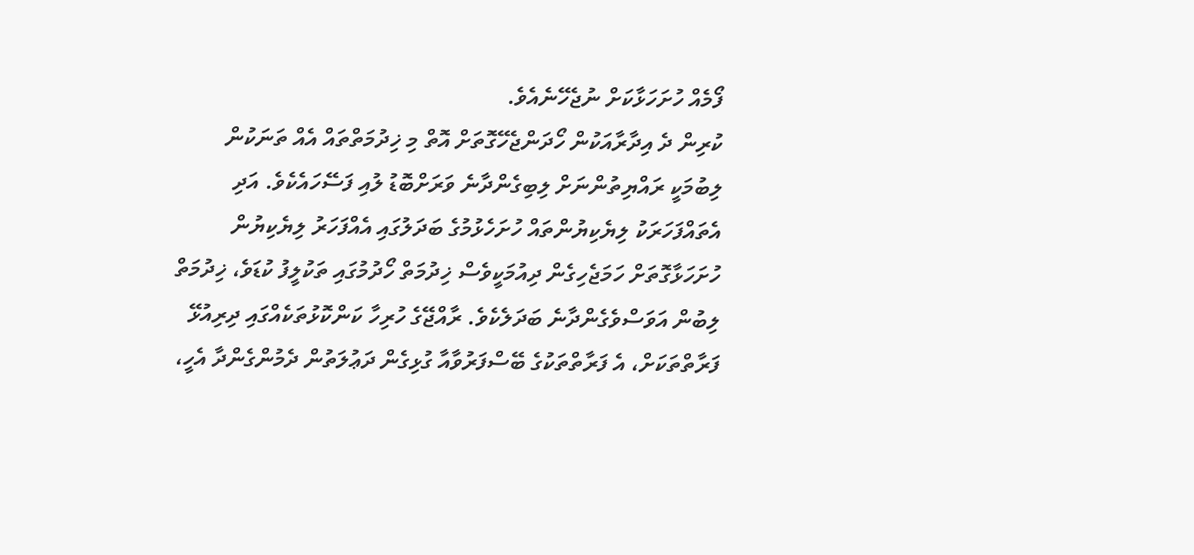ފޯމެއް ހުށަހަޅާކަށް ނުޖެހޭނެއެވެ.
ކުރިން ދެ އިދާރާއަކުން ހޯދަންޖެހޭގޮތަށް އޮތް މި ޚިދުމަތްތައް އެއް ތަނަކުން ލިބުމަކީ ރައްޔިތުންނަށް ލިބިގެންދާނެ ވަރަށްބޮޑު ލުއި ފަސޭހައެކެވެ. އަދި އެތައްފަހަރަކު ލިޔެކިޔުންތައް ހުށަހެޅުމުގެ ބަދަލުގައި އެއްފަހަރު ލިޔެކިޔުން ހުށަހަޅާގޮތަށް ހަމަޖެހިގެން ދިއުމަކީވެސް ޚިދުމަތް ހޯދުމުގައި ތަކުލީފު ކުޑަވެ، ޚިދުމަތް ލިބުން އަވަސްވެގެންދާނެ ބަދަލެކެވެ. ރާއްޖޭގެ ހުރިހާ ކަންކޮޅުތަކެއްގައި ދިރިއުޅޭ ފަރާތްތަކަށް، އެ ފަރާތްތަކުގެ ބޭސްފަރުވާއާ ގުޅިގެން ދަޢުލަތުން ދެމުންގެންދާ އެހީ،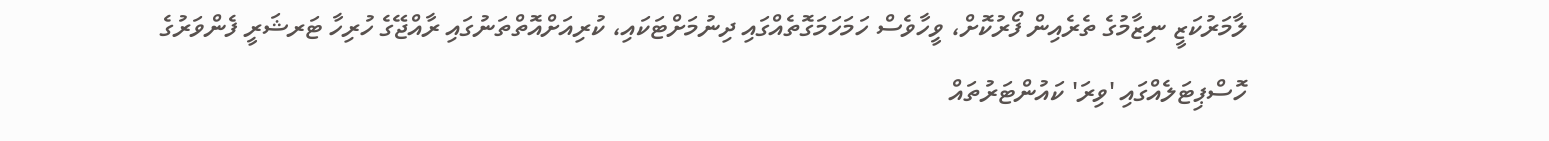ލާމަރުކަޒީ ނިޒާމުގެ ތެރެއިން ފޯރުކޮށް، ވީހާވެސް ހަމަހަމަގޮތެއްގައި ދިނުމަށްޓަކައި، ކުރިއަށްއޮތްތަނުގައި ރާއްޖޭގެ ހުރިހާ ޓަރޝަރީ ފެންވަރުގެ ހޮސްޕިޓަލެއްގައި 'ވިރަ' ކައުންޓަރުތައް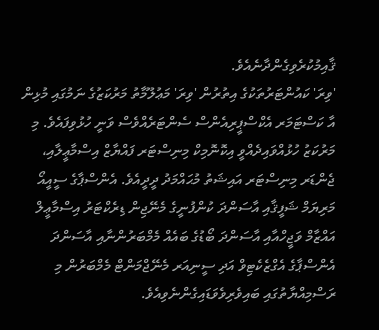ޤާއިމުކުރެވިގެންދާނެއެވެ.
'ވިރަ' ކައުންޓަރުތަކުގެ އިތުރުން 'ވިރަ' މަޢުލޫމާތު މަރުކަޒުގެ ނަމުގައި މުޅިން އާ ކަސްޓަމަރ އެކްސްޕީރިއެންސް ސެންޓަރެއްވެސް ވަނީ ހުޅުވިފައެވެ. މި މަރުކަޒު ހުޅުއްވައިދެއްވީ އިކޮނޮމިކް މިނިސްޓަރ ފައްޔާޒް އިސްމާޢީލާއި، ޖެންޑަރ މިނިސްޓަރ އައިޝަތު މުޙައްމަދު ދީދީއެވެ. އެންސްޕާގެ ސީއީއޯ މަރިޔަމް ޝަފީޤާއި އާސަންދަ ކުންފުނީގެ މެނޭޖިން ޑިރެކްޓަރު އިސްމާޢީލް އައްޒާމް ވަޖީހްއާއި އާސަންދަ ބޯޑުގެ ބައެއް މެމްބަރުންނާއި އާސަންދަ އެންސްޕާގެ އެގްޒެކެޓިވް އަދި ސީނިއަރ މެނޭޖްމަންޓް މެމްބަރުން މި ރަސްމިއްޔާތުގައި ބައިވެރިވެވަޑައިގެންނެވިއެވެ.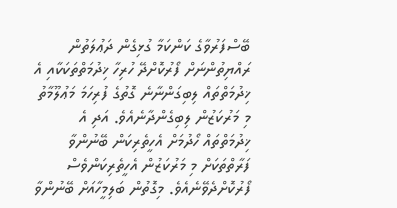ބޭސްފަރުވާގެ ކަންކަމާ ގުޅިގެން ދަޢުލަތުން ރައްޔިތުންނަށް ފޯރުކޮށްދޭ ހުރިހާ ޚިދުމަތްތަކަކާއި އެ ޚިދުމަތްތައް ލިބިގަންނާނެ ގޮތުގެ ފުރިހަމަ މަޢުލޫމާތު މި މަރުކަޒުން ލިބިގެންދާނެއެވެ. އަދި އެ ޚިދުމަތްތައް ހޯދުމަށް އެހީތެރިކަން ބޭނުންވާ ފަރާތްތަކަށް މި މަރުކަޒުން އެހީތެރިކަންވެސް ފޯރުކޮށްދެވޭނެއެވެ. މިގޮތުން ބަލިމީހާއަށް ބޭނުންވާ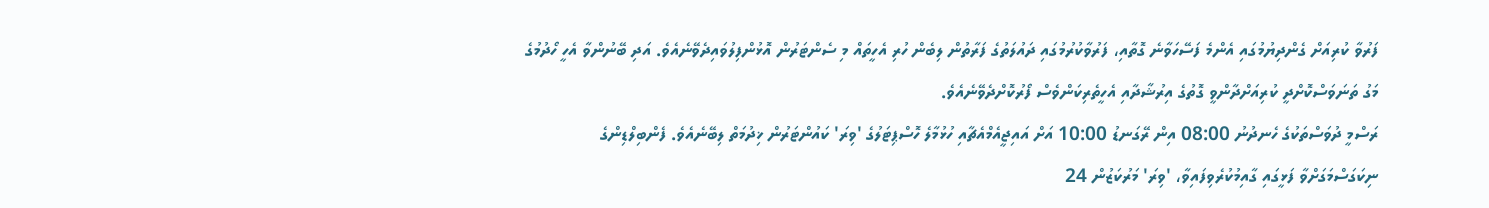ފަރުވާ ކުރިއަށް ގެންދިޔުމުގައި އެންމެ ފަސޭހަވާނެ ގޮތާއި، ފަރުވާކުރުމުގައި ދައުލަތުގެ ފަރާތުން ލިބެން ހުރި އެހީތައް މި ސެންޓަރުން އޮޅުންފިލުވައިދެވޭނެއެވެ. އަދި ބޭނުންވާ އެހީ ހޯދުމުގެ މަގު ތަނަވަސްކޮށްދީ ކުރިއަށްދާންވީ ގޮތުގެ އިރުޝާދާއި އެހީތެރިކަންވެސް ފޯރުކޮށްދެވޭނެއެވެ.
ރަސްމީ ދުވަސްތަކުގެ ހެނދުނު 08:00 އިން ރޭގަނޑު 10:00 އަށް އައިޖީއެމްއެޗާއި ހުޅުމާލެ ހޮސްޕިޓަލުގެ 'ވިރަ' ކައުންޓަރުން ޚިދުމަތް ލިބޭނެއެވެ. ފެންބިލްޑިންގެ ނިކަގަސްމަގަށްވާ ފަޅީގައި ގާއިމުކުރެވިފައިވާ، 'ވިރަ' މަރުކަޒުން 24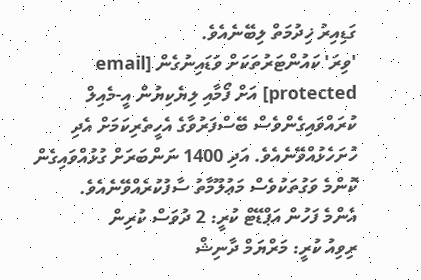ގަޑިއިރު ޚިދުމަތް ލިބޭނެއެވެ.
'ވިރަ' ކައުންޓަރުތަކަށް ވަޑައިނުގެން [email protected] އަށް ފޯމާއި ލިޔެކިޔުން އީ-މެއިލް ކުރައްވައިގެންވެސް ބޭސްފަރުވާގެ އެހީތެރިކަމަށް އެދި ހުށަހެޅުއްވޭނެއެވެ. އަދި 1400 ނަންބަރަށް ގުޅުއްވައިގެން ކޮންމެ ވަގުތަކުވެސް މަޢުލޫމާތު ސާފުކުރެއްވޭނެއެވެ.
އެންމެ ފަހުން އަޕްޑޭޓް ކުރީ: 2 ދުވަސް ކުރިން
ރިވިއު ކުރީ: މަރްޔަމް ދާނިޝް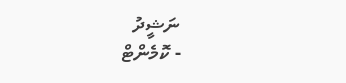ނަޝީދު
- ކޮމެންޓް